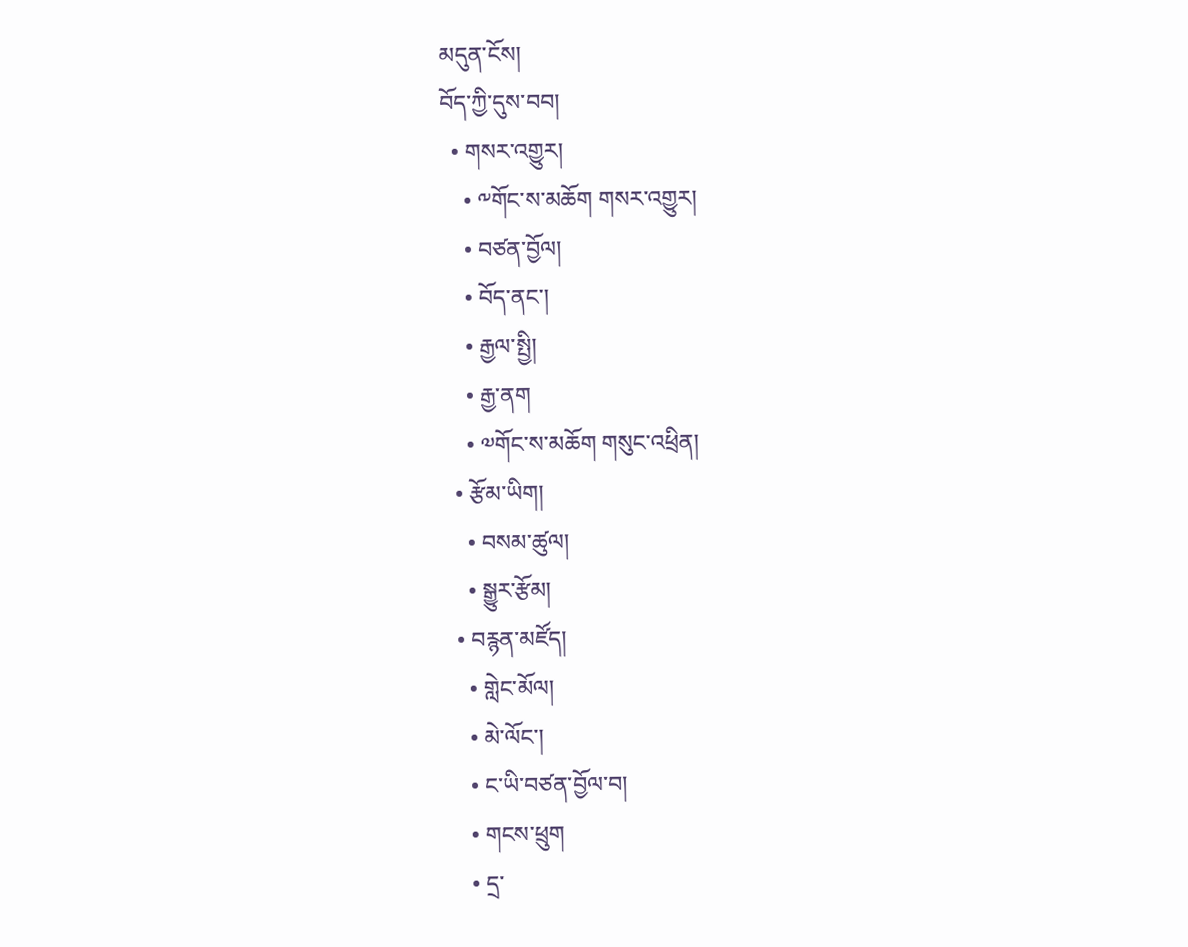མདུན་ངོས།
བོད་ཀྱི་དུས་བབ།
  • གསར་འགྱུར།
    • ༸གོང་ས་མཆོག གསར་འགྱུར།
    • བཙན་བྱོལ།
    • བོད་ནང་།
    • རྒྱལ་སྤྱི།
    • རྒྱ་ནག
    • ༧གོང་ས་མཆོག གསུང་འཕྲིན།
  • རྩོམ་ཡིག།
    • བསམ་ཚུལ།
    • སྒྱུར་རྩོམ།
  • བརྙན་མཛོད།
    • གླེང་མོལ།
    • མེ་ལོང་།
    • ང་ཡི་བཙན་བྱོལ་བ།
    • གངས་ཕྲུག
    • དྲ་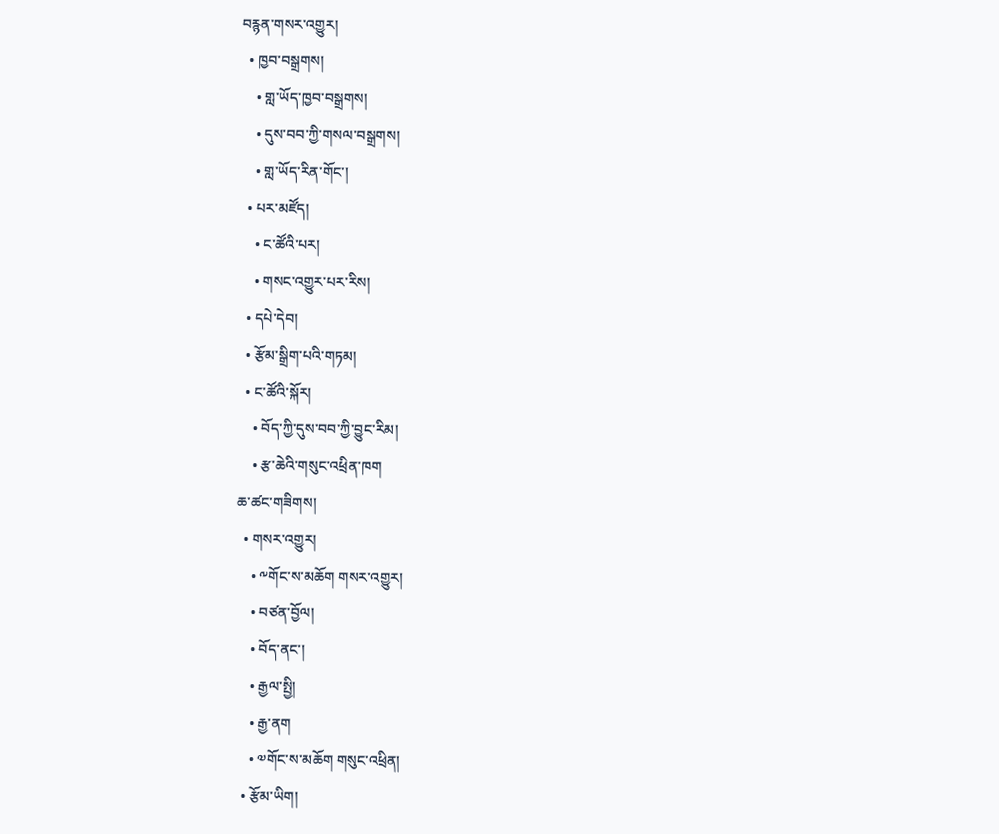བརྙན་གསར་འགྱུར།
  • ཁྱབ་བསྒྲགས།
    • གླ་ཡོད་ཁྱབ་བསྒྲགས།
    • དུས་བབ་ཀྱི་གསལ་བསྒྲགས།
    • གླ་ཡོད་རིན་གོང་།
  • པར་མཛོད།
    • ང་ཚོའི་པར།
    • གསང་འགྱུར་པར་རིས།
  • དཔེ་དེབ།
  • རྩོམ་སྒྲིག་པའི་གཏམ།
  • ང་ཚོའི་སྐོར།
    • བོད་ཀྱི་དུས་བབ་ཀྱི་བྱུང་རིམ།
    • རྩ་ཆེའི་གསུང་འཕྲིན་ཁག
ཆ་ཚང་གཟིགས།
  • གསར་འགྱུར།
    • ༸གོང་ས་མཆོག གསར་འགྱུར།
    • བཙན་བྱོལ།
    • བོད་ནང་།
    • རྒྱལ་སྤྱི།
    • རྒྱ་ནག
    • ༧གོང་ས་མཆོག གསུང་འཕྲིན།
  • རྩོམ་ཡིག།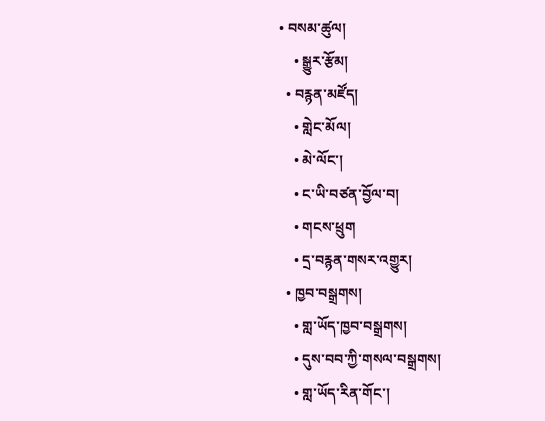• བསམ་ཚུལ།
    • སྒྱུར་རྩོམ།
  • བརྙན་མཛོད།
    • གླེང་མོལ།
    • མེ་ལོང་།
    • ང་ཡི་བཙན་བྱོལ་བ།
    • གངས་ཕྲུག
    • དྲ་བརྙན་གསར་འགྱུར།
  • ཁྱབ་བསྒྲགས།
    • གླ་ཡོད་ཁྱབ་བསྒྲགས།
    • དུས་བབ་ཀྱི་གསལ་བསྒྲགས།
    • གླ་ཡོད་རིན་གོང་།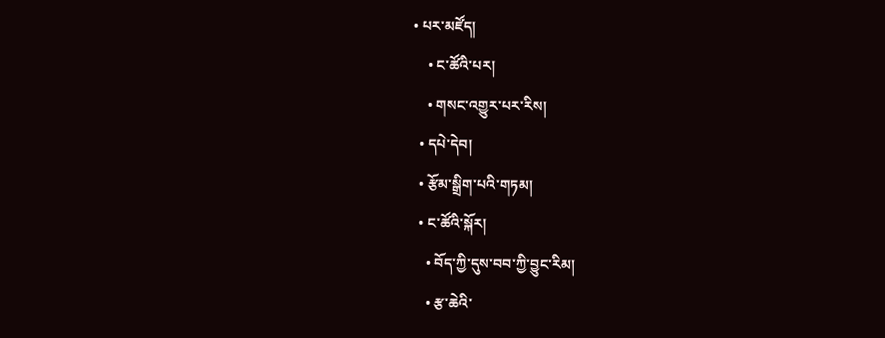• པར་མཛོད།
    • ང་ཚོའི་པར།
    • གསང་འགྱུར་པར་རིས།
  • དཔེ་དེབ།
  • རྩོམ་སྒྲིག་པའི་གཏམ།
  • ང་ཚོའི་སྐོར།
    • བོད་ཀྱི་དུས་བབ་ཀྱི་བྱུང་རིམ།
    • རྩ་ཆེའི་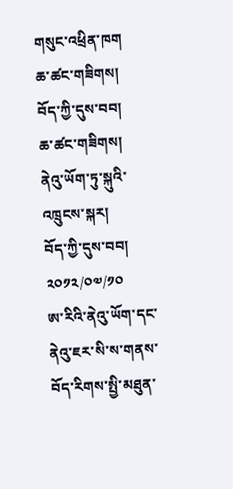གསུང་འཕྲིན་ཁག
ཆ་ཚང་གཟིགས།
བོད་ཀྱི་དུས་བབ།
ཆ་ཚང་གཟིགས།
ནེའུ་ཡོག་ཏུ་སྐུའི་འཁྲུངས་སྐར།
བོད་ཀྱི་དུས་བབ།
༢༠༡༢/༠༧/༡༠
ཨ་རིའི་ནེའུ་ཡོག་དང་ནེའུ་ཇར་སི་ས་གནས་བོད་རིགས་སྤྱི་མཐུན་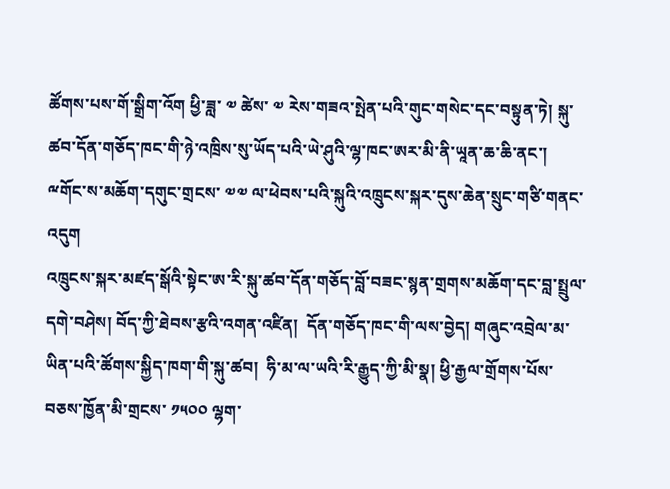ཚོགས་པས་གོ་སྒྲིག་འོག ཕྱི་ཟླ་ ༧ ཚེས་ ༧ རེས་གཟའ་སྤེན་པའི་གུང་གསེང་དང་བསྟུན་ཏེ། སྐུ་ཚབ་དོན་གཅོད་ཁང་གི་ཉེ་འཁྲིས་སུ་ཡོད་པའི་ཡེ་ཤུའི་ལྷ་ཁང་ཨར་མི་ནི་ཡཱན་ཆ་ཆི་ནང་།  ྋགོང་ས་མཆོག་དགུང་གྲངས་ ༧༧ ལ་ཕེབས་པའི་སྐུའི་འཁྲུངས་སྐར་དུས་ཆེན་སྲུང་གཙི་གནང་འདུག
འཁྲུངས་སྐར་མཛད་སྒོའི་སྟེང་ཨ་རི་སྐུ་ཚབ་དོན་གཅོད་བློ་བཟང་སྙན་གྲགས་མཆོག་དང་བླ་སྤྲུལ་དགེ་བཤེས། བོད་ཀྱི་ཐེབས་རྩའི་འགན་འཛིན།  དོན་གཅོད་ཁང་གི་ལས་བྱེད། གཞུང་འབྲེལ་མ་ཡིན་པའི་ཚོགས་སྐྱིད་ཁག་གི་སྐུ་ཚབ།  ཧི་མ་ལ་ཡའི་རི་རྒྱུད་ཀྱི་མི་སྣ། ཕྱི་རྒྱལ་གྲོགས་པོས་བཅས་ཁྱོན་མི་གྲངས་ ༡༥༠༠ ལྷག་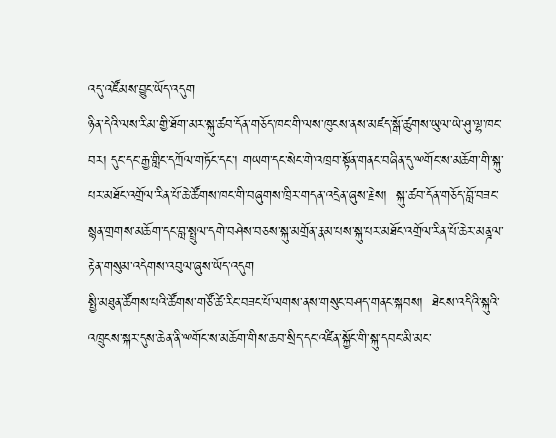འདུ་འཛོམས་བྱུང་ཡོད་འདུག
ཉིན་དེའི་ལས་རིམ་གྱི་ཐོག་མར་སྐུ་ཚབ་དོན་གཅོད་ཁང་གི་ལས་ཁུངས་ནས་མཛད་སྒོ་ཚུགས་ཡུལ་ཡེ་ཤུ་ལྷ་ཁང་བར། དུང་དང་རྒྱ་གླིང་དཀྲོལ་གཏོང་དང་། གཡག་དང་སེང་གེ་འཁྲབ་སྟོན་གནང་བཞིན་དུ་ྋགོང་ས་མཆོག་གི་སྐུ་པར་མཐོང་འགྲོལ་རིན་པོ་ཆེ་ཚོགས་ཁང་གི་བཞུགས་ཁྲིར་གདན་འདྲེན་ཞུས་རྗེས།  སྐུ་ཚབ་དོན་གཅོད་བློ་བཟང་སྙན་གྲགས་མཆོག་དང་བླ་སྤྲུལ་དགེ་བཤེས་བཅས་སྐུ་མགྲོན་རྣམ་པས་སྐུ་པར་མཐོང་འགྲོལ་རིན་པོ་ཆེར་མནྜལ་རྟེན་གསུམ་འདེགས་འབུལ་ཞུས་ཡོད་འདུག
སྤྱི་མཐུན་ཚོགས་པའི་ཚོགས་གཙོ་ཚེ་རིང་བཟང་པོ་ལགས་ནས་གསུང་བཤད་གནང་སྐབས།  ཐེངས་འདིའི་སྐུའི་འཁྲུངས་སྐར་དུས་ཆེན་ནི་ྋགོང་ས་མཆོག་གིས་ཆབ་སྲིད་དང་འཛིན་སྐྱོང་གི་སྐུ་དབང་མི་མང་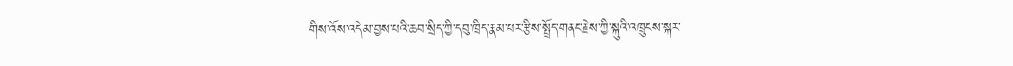གིས་འོས་འདེམ་བྱས་པའི་ཆབ་སྲིད་ཀྱི་དབུ་ཁྲིད་རྣམ་པར་རྩིས་སྤྲོད་གནང་རྗེས་ཀྱི་སྐུའི་འཁྲུངས་སྐར་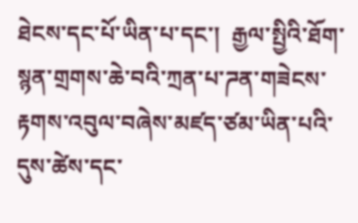ཐེངས་དང་པོ་ཡིན་པ་དང་།  རྒྱལ་སྤྱིའི་ཐོག་སྙན་གྲགས་ཆེ་བའི་ཀྲན་པ་ཌན་གཟེངས་རྟགས་འབུལ་བཞེས་མཛད་ཙམ་ཡིན་པའི་དུས་ཚེས་དང་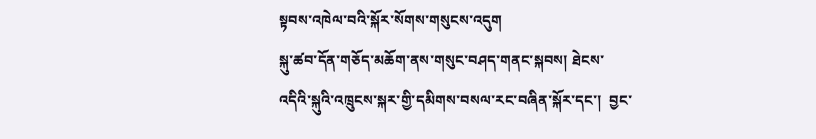སྟབས་འཁེལ་བའི་སྐོར་སོགས་གསུངས་འདུག
སྐུ་ཚབ་དོན་གཅོད་མཆོག་ནས་གསུང་བཤད་གནང་སྐབས། ཐེངས་འདིའི་སྐུའི་འཁྲུངས་སྐར་གྱི་དམིགས་བསལ་རང་བཞིན་སྐོར་དང་།  བྱང་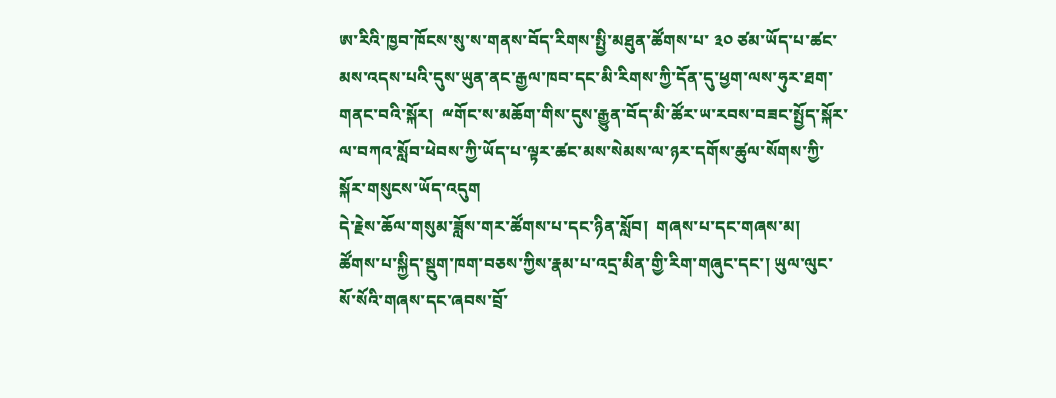ཨ་རིའི་ཁྱབ་ཁོངས་སུ་ས་གནས་བོད་རིགས་སྤྱི་མཐུན་ཚོགས་པ་ ༣༠ ཙམ་ཡོད་པ་ཚང་མས་འདས་པའི་དུས་ཡུན་ནང་རྒྱལ་ཁབ་དང་མི་རིགས་ཀྱི་དོན་དུ་ཕྱག་ལས་ཧུར་ཐག་གནང་བའི་སྐོར།  ྋགོང་ས་མཆོག་གིས་དུས་རྒྱུན་བོད་མི་ཚོར་ཡ་རབས་བཟང་སྤྱོད་སྐོར་ལ་བཀའ་སློབ་ཕེབས་ཀྱི་ཡོད་པ་ལྟར་ཚང་མས་སེམས་ལ་ཉར་དགོས་ཚུལ་སོགས་ཀྱི་སྐོར་གསུངས་ཡོད་འདུག
དེ་རྗེས་ཆོལ་གསུམ་ཟློས་གར་ཚོགས་པ་དང་ཉིན་སློབ།  གཞས་པ་དང་གཞས་མ།  ཚོགས་པ་སྐྱིད་སྡུག་ཁག་བཅས་ཀྱིས་རྣམ་པ་འདྲ་མིན་གྱི་རིག་གཞུང་དང་། ཡུལ་ལུང་སོ་སོའི་གཞས་དང་ཞབས་བྲོ་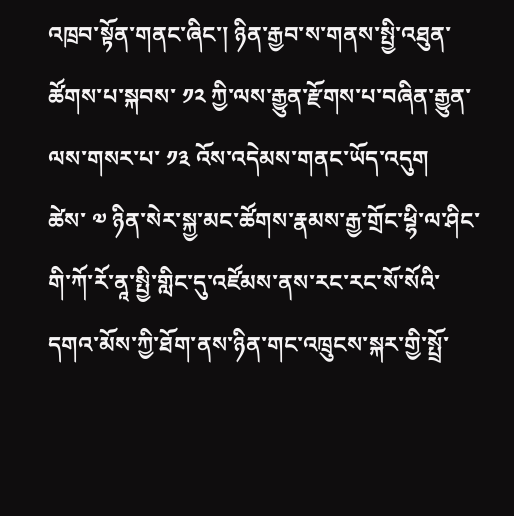འཁྲབ་སྟོན་གནང་ཞིང་། ཉིན་རྒྱབ་ས་གནས་སྤྱི་འཐུན་ཚོགས་པ་སྐབས་ ༡༢ ཀྱི་ལས་རྒྱུན་རྫོགས་པ་བཞིན་རྒྱུན་ལས་གསར་པ་ ༡༣ འོས་འདེམས་གནང་ཡོད་འདུག
ཚེས་ ༧ ཉིན་སེར་སྐྱ་མང་ཚོགས་རྣམས་རྒྱ་གྲོང་ཕྷི་ལ་ཤིང་གི་ཀོ་རོ་ནཱ་སྤྱི་གླིང་དུ་འཛོམས་ནས་རང་རང་སོ་སོའི་དགའ་མོས་ཀྱི་ཐོག་ནས་ཉིན་གང་འཁྲུངས་སྐར་གྱི་སྤྲོ་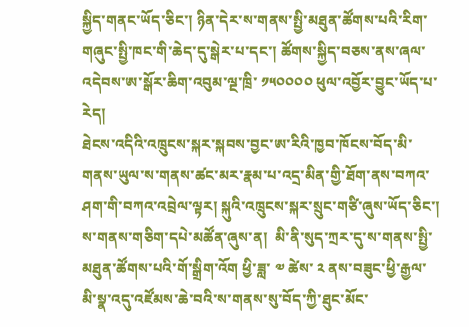སྐྱིད་གནང་ཡོད་ཅིང་། ཉིན་དེར་ས་གནས་སྤྱི་མཐུན་ཚོགས་པའི་རིག་གཞུང་སྤྱི་ཁང་གི་ཆེད་དུ་སྒེར་པ་དང་། ཚོགས་སྐྱིད་བཅས་ནས་ཞལ་འདེབས་ཨ་སྒོར་ཆིག་འབུམ་ལྔ་ཁྲི་ ༡༥༠༠༠༠ ཕུལ་འབྱོར་བྱུང་ཡོད་པ་རེད།
ཐེངས་འདིའི་འཁྲུངས་སྐར་སྐབས་བྱང་ཨ་རིའི་ཁྱབ་ཁོངས་བོད་མི་གནས་ཡུལ་ས་གནས་ཚང་མར་རྣམ་པ་འདྲ་མིན་གྱི་ཐོག་ནས་བཀའ་ཤག་གི་བཀའ་འབྲེལ་ལྟར། སྐུའི་འཁྲུངས་སྐར་སྲུང་གཙི་ཞུས་ཡོད་ཅིང་།  ས་གནས་གཅིག་དཔེ་མཚོན་ཞུས་ན།  མི་ནི་སུད་ཀྲར་དུ་ས་གནས་སྤྱི་མཐུན་ཚོགས་པའི་གོ་སྒྲིག་འོག ཕྱི་ཟླ་ ༧ ཚེས་ ༢ ནས་བཟུང་ཕྱི་རྒྱལ་མི་སྣ་འདུ་འཛོམས་ཆེ་བའི་ས་གནས་སུ་བོད་ཀྱི་ཐུང་མོང་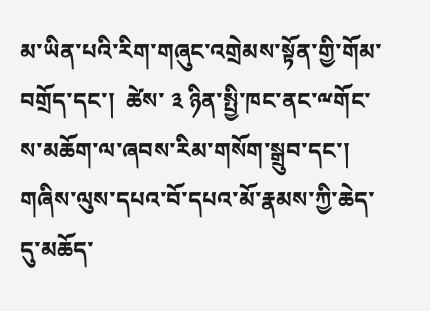མ་ཡིན་པའི་རིག་གཞུང་འགྲེམས་སྟོན་གྱི་གོམ་བགྲོད་དང་།  ཚེས་ ༣ ཉིན་སྤྱི་ཁང་ནང་ྋགོང་ས་མཆོག་ལ་ཞབས་རིམ་གསོག་སྒྲུབ་དང་། གཞིས་ལུས་དཔའ་བོ་དཔའ་མོ་རྣམས་ཀྱི་ཆེད་དུ་མཆོད་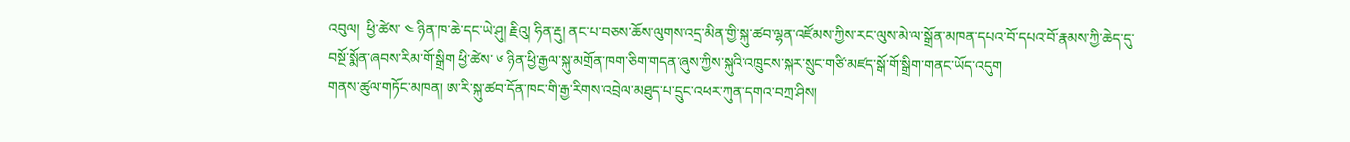འབུལ།  ཕྱི་ཚེས་ ༤ ཉིན་ཁ་ཆེ་དང་ཡེ་ཤུ། རྗིའུ། ཧིན་རྡུ། ནང་པ་བཅས་ཆོས་ལུགས་འདྲ་མིན་གྱི་སྐུ་ཚབ་ལྷན་འཛོམས་ཀྱིས་རང་ལུས་མེ་ལ་སྒྲོན་མཁན་དཔའ་བོ་དཔའ་བོ་རྣམས་ཀྱི་ཆེད་དུ་བསྔོ་སྨོན་ཞབས་རིམ་གོ་སྒྲིག ཕྱི་ཚེས་ ༦ ཉིན་ཕྱི་རྒྱལ་སྐུ་མགྲོན་ཁག་ཅིག་གདན་ཞུས་ཀྱིས་སྐུའི་འཁྲུངས་སྐར་སྲུང་གཙི་མཛད་སྒོ་གོ་སྒྲིག་གནང་ཡོད་འདུག
གནས་ཚུལ་གཏོང་མཁན། ཨ་རི་སྐུ་ཚབ་དོན་ཁང་གི་རྒྱ་རིགས་འབྲེལ་མཐུད་པ་དྲུང་འཕར་ཀུན་དགའ་བཀྲ་ཤིས།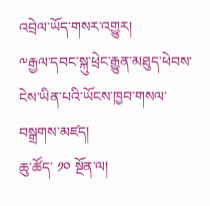འབྲེལ་ཡོད་གསར་འགྱུར།
༸རྒྱལ་དབང་སྐུ་ཕྲེང་རྒྱུན་མཐུད་ཕེབས་ངེས་ཡིན་པའི་ཡོངས་ཁྱབ་གསལ་བསྒྲགས་མཛད།
ཆུ་ཚོད་ ༡༠ སྔོན་ལ།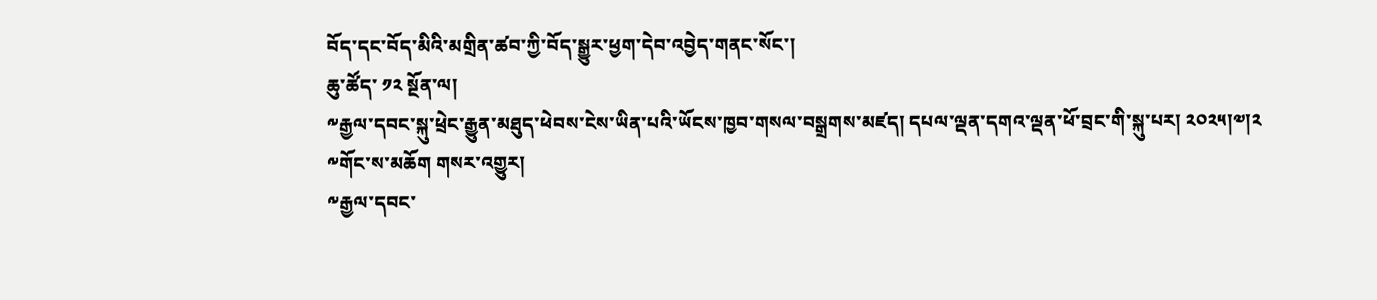བོད་དང་བོད་མིའི་མགྲིན་ཚབ་ཀྱི་བོད་སྒྱུར་ཕྱག་དེབ་འབྱེད་གནང་སོང་།
ཆུ་ཚོད་ ༡༢ སྔོན་ལ།
༸རྒྱལ་དབང་སྐུ་ཕྲེང་རྒྱུན་མཐུད་ཕེབས་ངེས་ཡིན་པའི་ཡོངས་ཁྱབ་གསལ་བསྒྲགས་མཛད། དཔལ་ལྡན་དགའ་ལྡན་ཕོ་བྲང་གི་སྐུ་པར། ༢༠༢༥།༧།༢
༸གོང་ས་མཆོག གསར་འགྱུར།
༸རྒྱལ་དབང་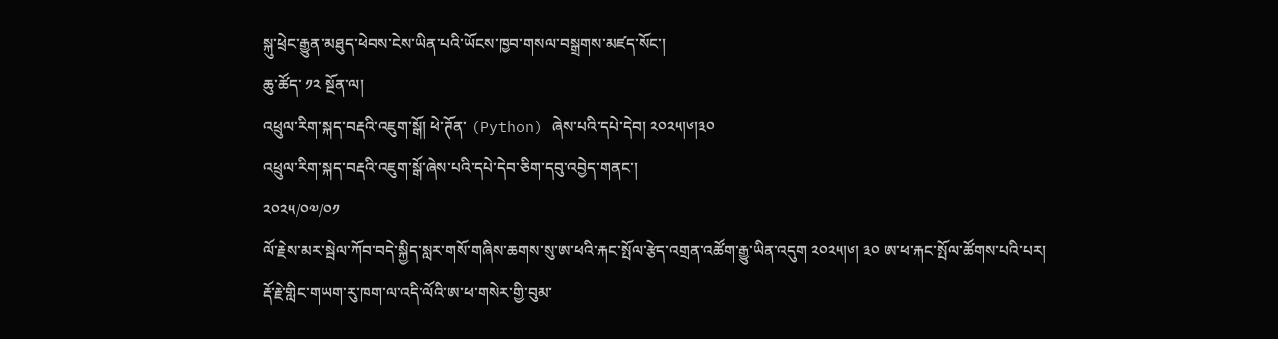སྐུ་ཕྲེང་རྒྱུན་མཐུད་ཕེབས་ངེས་ཡིན་པའི་ཡོངས་ཁྱབ་གསལ་བསྒྲགས་མཛད་སོང་།
ཆུ་ཚོད་ ༡༢ སྔོན་ལ།
འཕྲུལ་རིག་སྐད་བརྡའི་འཇུག་སྒོ། ཕེ་ཊོན་ (Python) ཞེས་པའི་དཔེ་དེབ། ༢༠༢༥།༦།༣༠
འཕྲུལ་རིག་སྐད་བརྡའི་འཇུག་སྒོ་ཞེས་པའི་དཔེ་དེབ་ཅིག་དབུ་འབྱེད་གནང་།
༢༠༢༥/༠༧/༠༡
ལོ་རྗེས་མར་སྦེལ་ཀོབ་བདེ་སྐྱིད་སླར་གསོ་གཞིས་ཆགས་སུ་ཨ་ཕའི་རྐང་སྤོལ་རྩེད་འགྲན་འཚོག་རྒྱུ་ཡིན་འདུག ༢༠༢༥།༦། ༣༠ ཨ་ཕ་རྐང་སྤོལ་ཚོགས་པའི་པར།
རྡོ་རྗེ་གླིང་གཡག་རུ་ཁག་ལ་འདི་ལོའི་ཨ་ཕ་གསེར་གྱི་བུམ་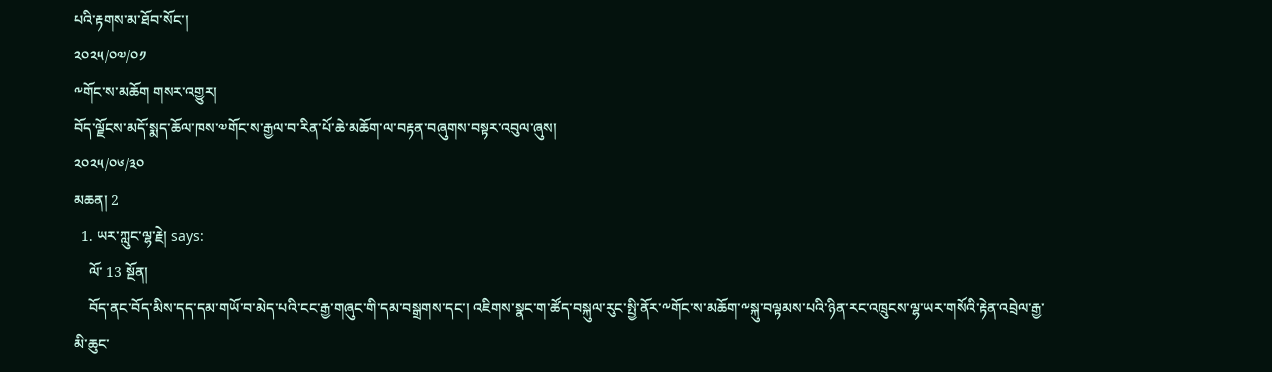པའི་རྟགས་མ་ཐོབ་སོང་།
༢༠༢༥/༠༧/༠༡
༸གོང་ས་མཆོག གསར་འགྱུར།
བོད་ལྗོངས་མདོ་སྨད་ཆོལ་ཁས་༧གོང་ས་རྒྱལ་བ་རིན་པོ་ཆེ་མཆོག་ལ་བརྟན་བཞུགས་བསྟར་འབུལ་ཞུས།
༢༠༢༥/༠༦/༣༠
མཆན། 2
  1. ཡར་ཀླུང་ལྷ་རྗེ། says:
    ལོ་ 13 སྔོན།
    བོད་ནང་བོད་མིས་དད་དམ་གཡོ་བ་མེད་པའི་ངང་རྒྱ་གཞུང་གི་དམ་བསྒྲགས་དང་། འཇིགས་སྣང་ག་ཚོད་བསྐུལ་རུང་སྤྱི་ནོར་༸གོང་ས་མཆོག་༸སྐུ་བལྟམས་པའི་ཉིན་རང་འཁྲུངས་ལྷ་ཡར་གསོའི་རྟེན་འབྲེལ་རྒྱ་མི་ཆུང་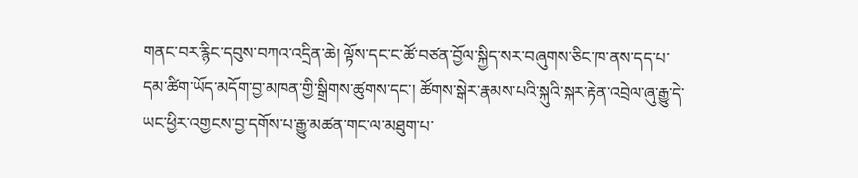གནང་བར་རྙིང་དབུས་བཀའ་འདྲིན་ཆེ། ལྟོས་དང་ང་ཚོ་བཙན་བྱོལ་སྐྱིད་སར་བཞུགས་ཅིང་ཁ་ནས་དད་པ་དམ་ཚིག་ཡོད་མདོག་བྱ་མཁན་གྱི་སྒྲིགས་ཚུགས་དང་། ཚོགས་སྒེར་རྣམས་པའི་སྐུའི་སྐར་རྟེན་འབྲེལ་ཞུ་རྒྱུ་དེ་ཡང་ཕྱིར་འགྱངས་བྱ་དགོས་པ་རྒྱུ་མཚན་གང་ལ་མཐུག་པ་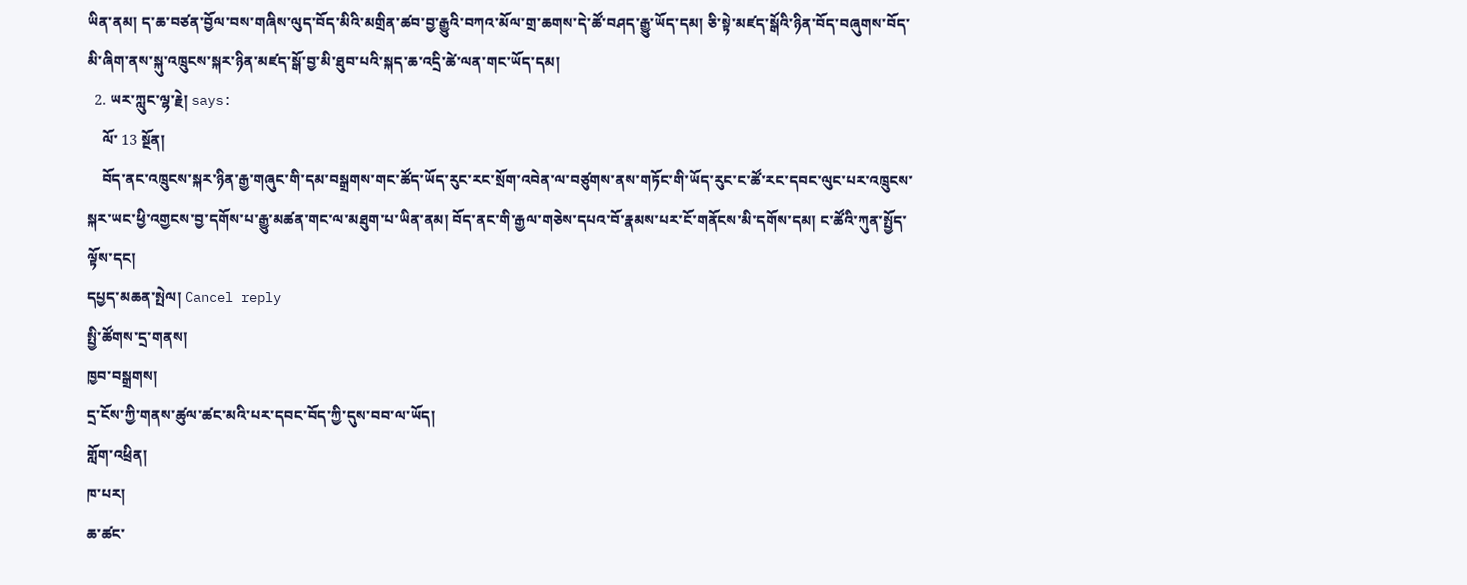ཡིན་ནམ། ད་ཆ་བཙན་བྱོལ་བས་གཞིས་ལུད་བོད་མིའི་མགྲིན་ཚབ་བྱ་རྒྱུའི་བཀའ་མོལ་གྲ་ཆགས་དེ་ཚོ་བཤད་རྒྱུ་ཡོད་དམ། ཅི་སྟེ་མཛད་སྒོའི་ཉིན་བོད་བཞུགས་བོད་མི་ཞིག་ནས་སྐུ་འཁྲུངས་སྐར་ཉིན་མཛད་སྒོ་བྱ་མི་ཐུབ་པའི་སྐད་ཆ་འདྲི་ཚེ་ལན་གང་ཡོད་དམ།
  2. ཡར་ཀླུང་ལྷ་རྗེ། says:
    ལོ་ 13 སྔོན།
    བོད་ནང་འཁྲུངས་སྐར་ཉིན་རྒྱ་གཞུང་གི་དམ་བསྒྲགས་གང་ཚོད་ཡོད་རུང་རང་སྲོག་འབེན་ལ་བཙུགས་ནས་གཏོང་གི་ཡོད་རུང་ང་ཚོ་རང་དབང་ལུང་པར་འཁྲུངས་སྐར་ཡང་ཕྱི་འགྱངས་བྱ་དགོས་པ་རྒྱུ་མཚན་གང་ལ་མཐུག་པ་ཡིན་ནམ། བོད་ནང་གི་རྒྱལ་གཅེས་དཔའ་བོ་རྣམས་པར་ངོ་གནོངས་མི་དགོས་དམ། ང་ཚོའི་ཀུན་སྤྱོད་ལྟོས་དང།
དཔྱད་མཆན་སྤེལ། Cancel reply
སྤྱི་ཚོགས་དྲ་གནས།
ཁྱབ་བསྒྲགས།
དྲ་ངོས་ཀྱི་གནས་ཚུལ་ཚང་མའི་པར་དབང་བོད་ཀྱི་དུས་བབ་ལ་ཡོད།
གློག་འཕྲིན།
ཁ་པར།
ཆ་ཚང་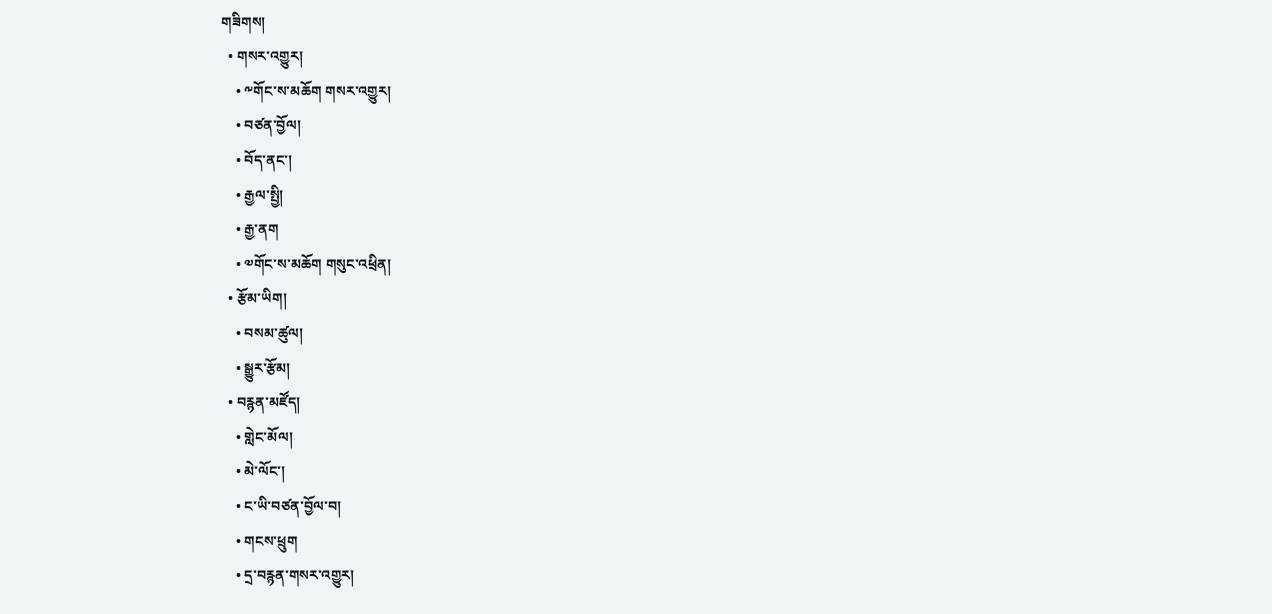གཟིགས།
  • གསར་འགྱུར།
    • ༸གོང་ས་མཆོག གསར་འགྱུར།
    • བཙན་བྱོལ།
    • བོད་ནང་།
    • རྒྱལ་སྤྱི།
    • རྒྱ་ནག
    • ༧གོང་ས་མཆོག གསུང་འཕྲིན།
  • རྩོམ་ཡིག།
    • བསམ་ཚུལ།
    • སྒྱུར་རྩོམ།
  • བརྙན་མཛོད།
    • གླེང་མོལ།
    • མེ་ལོང་།
    • ང་ཡི་བཙན་བྱོལ་བ།
    • གངས་ཕྲུག
    • དྲ་བརྙན་གསར་འགྱུར།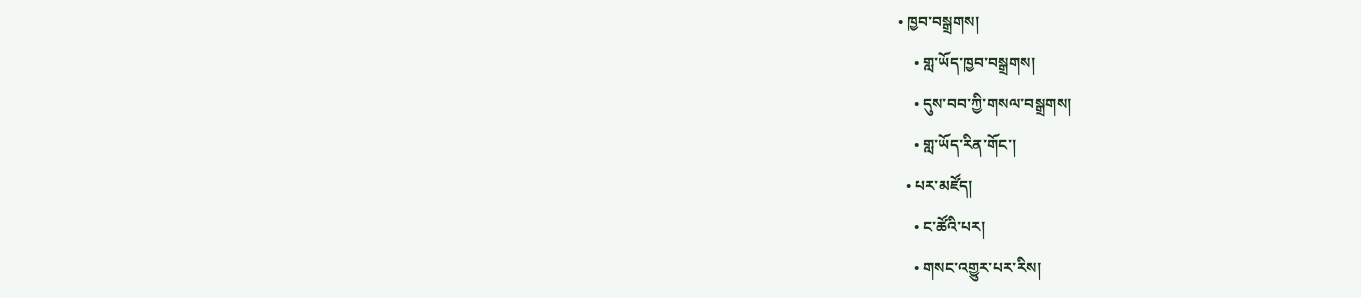• ཁྱབ་བསྒྲགས།
    • གླ་ཡོད་ཁྱབ་བསྒྲགས།
    • དུས་བབ་ཀྱི་གསལ་བསྒྲགས།
    • གླ་ཡོད་རིན་གོང་།
  • པར་མཛོད།
    • ང་ཚོའི་པར།
    • གསང་འགྱུར་པར་རིས།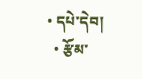• དཔེ་དེབ།
  • རྩོམ་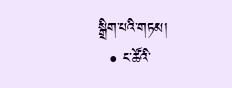སྒྲིག་པའི་གཏམ།
  • ང་ཚོའི་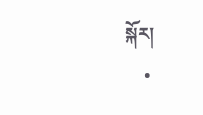སྐོར།
    •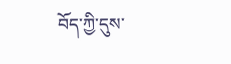བོད་ཀྱི་དུས་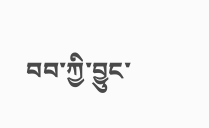བབ་ཀྱི་བྱུང་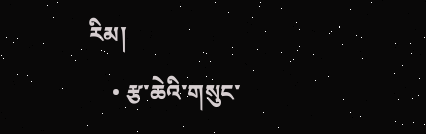རིམ།
    • རྩ་ཆེའི་གསུང་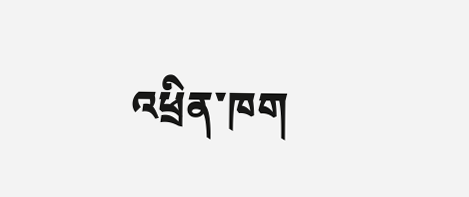འཕྲིན་ཁག